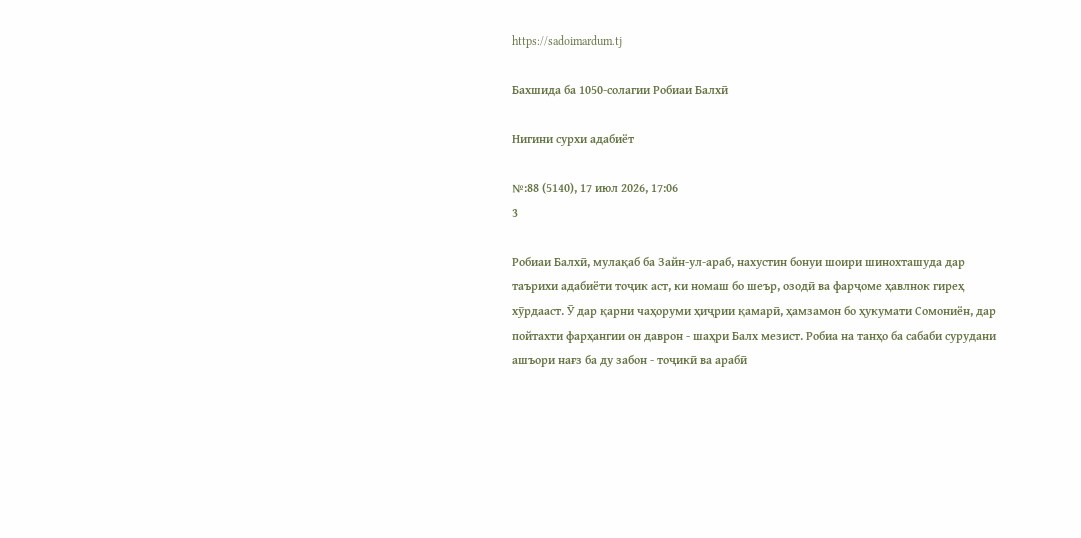https://sadoimardum.tj

Бахшида ба 1050-солагии Робиаи Балхӣ

Нигини сурхи адабиёт

№:88 (5140), 17 июл 2026, 17:06
3

Робиаи Балхӣ, мулақаб ба Зайн-ул-араб, нахустин бонуи шоири шинохташуда дар таърихи адабиёти тоҷик аст, ки номаш бо шеър, озодӣ ва фарҷоме ҳавлнок гиреҳ хӯрдааст. Ӯ дар қарни чаҳоруми ҳиҷрии қамарӣ, ҳамзамон бо ҳукумати Сомониён, дар пойтахти фарҳангии он даврон - шаҳри Балх мезист. Робиа на танҳо ба сабаби сурудани ашъори нағз ба ду забон - тоҷикӣ ва арабӣ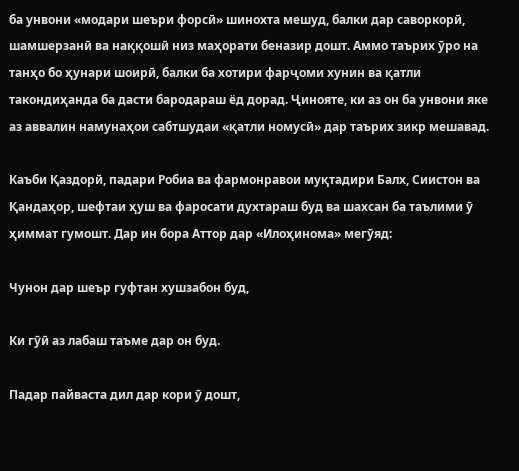ба унвони «модари шеъри форсӣ» шинохта мешуд, балки дар саворкорӣ, шамшерзанӣ ва наққошӣ низ маҳорати беназир дошт. Аммо таърих ӯро на танҳо бо ҳунари шоирӣ, балки ба хотири фарҷоми хунин ва қатли такондиҳанда ба дасти бародараш ёд дорад. Ҷинояте, ки аз он ба унвони яке аз аввалин намунаҳои сабтшудаи «қатли номусӣ» дар таърих зикр мешавад.

Каъби Қаздорӣ, падари Робиа ва фармонравои муқтадири Балх, Сиистон ва Қандаҳор, шефтаи ҳуш ва фаросати духтараш буд ва шахсан ба таълими ӯ ҳиммат гумошт. Дар ин бора Аттор дар «Илоҳинома» мегӯяд:

Чунон дар шеър гуфтан хушзабон буд,

Ки гӯӣ аз лабаш таъме дар он буд.

Падар пайваста дил дар кори ӯ дошт,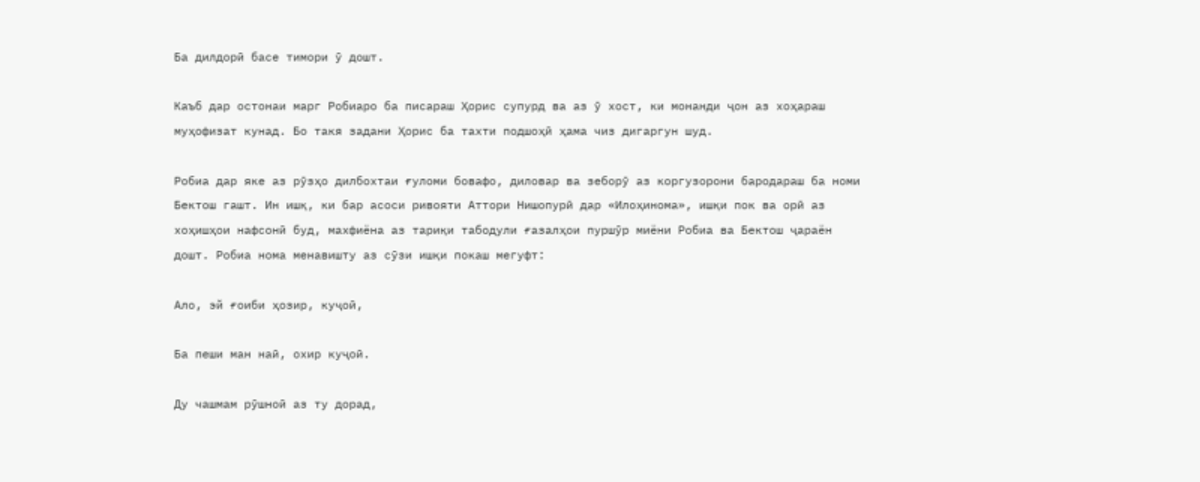Ба дилдорӣ басе тимори ӯ дошт.

Каъб дар остонаи марг Робиаро ба писараш Ҳорис супурд ва аз ӯ хост, ки монанди ҷон аз хоҳараш муҳофизат кунад. Бо такя задани Ҳорис ба тахти подшоҳӣ ҳама чиз дигаргун шуд.

Робиа дар яке аз рӯзҳо дилбохтаи ғуломи бовафо, диловар ва зеборӯ аз коргузорони бародараш ба номи Бектош гашт. Ин ишқ, ки бар асоси ривояти Аттори Нишопурӣ дар «Илоҳинома», ишқи пок ва орӣ аз хоҳишҳои нафсонӣ буд, махфиёна аз тариқи табодули ғазалҳои пуршӯр миёни Робиа ва Бектош ҷараён дошт. Робиа нома менавишту аз сӯзи ишқи покаш мегуфт:

Ало, эй ғоиби ҳозир, куҷоӣ,

Ба пеши ман наӣ, охир куҷоӣ.

Ду чашмам рӯшноӣ аз ту дорад,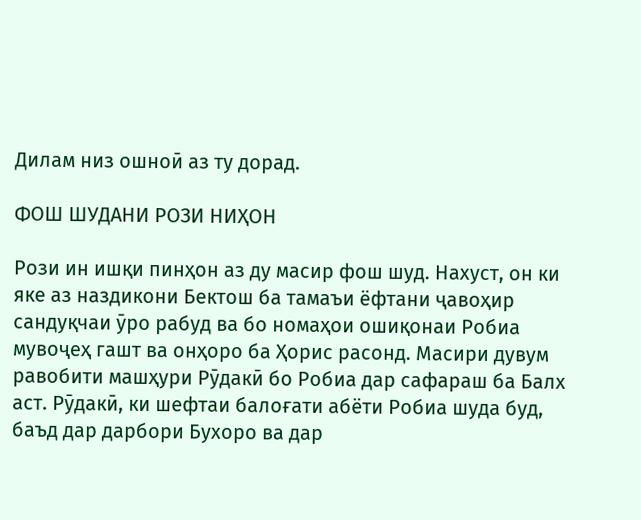Дилам низ ошноӣ аз ту дорад.

ФОШ ШУДАНИ РОЗИ НИҲОН

Рози ин ишқи пинҳон аз ду масир фош шуд. Нахуст, он ки яке аз наздикони Бектош ба тамаъи ёфтани ҷавоҳир сандуқчаи ӯро рабуд ва бо номаҳои ошиқонаи Робиа мувоҷеҳ гашт ва онҳоро ба Ҳорис расонд. Масири дувум равобити машҳури Рӯдакӣ бо Робиа дар сафараш ба Балх аст. Рӯдакӣ, ки шефтаи балоғати абёти Робиа шуда буд, баъд дар дарбори Бухоро ва дар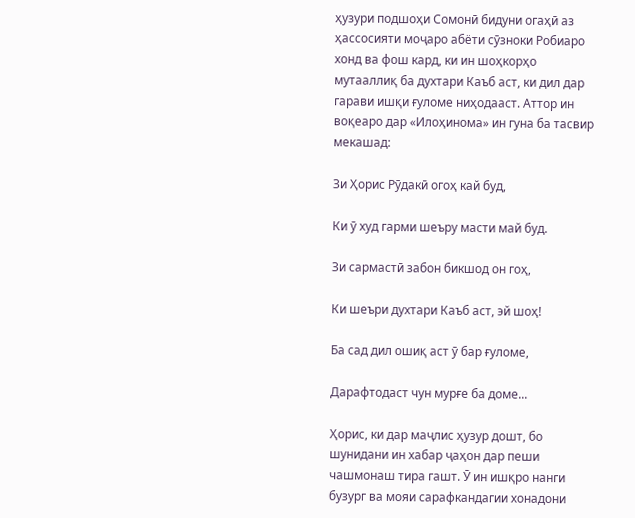ҳузури подшоҳи Сомонӣ бидуни огаҳӣ аз ҳассосияти моҷаро абёти сӯзноки Робиаро хонд ва фош кард, ки ин шоҳкорҳо мутааллиқ ба духтари Каъб аст, ки дил дар гарави ишқи ғуломе ниҳодааст. Аттор ин воқеаро дар «Илоҳинома» ин гуна ба тасвир мекашад:

Зи Ҳорис Рӯдакӣ огоҳ кай буд,

Ки ӯ худ гарми шеъру масти май буд.

Зи сармастӣ забон бикшод он гоҳ,

Ки шеъри духтари Каъб аст, эй шоҳ!

Ба сад дил ошиқ аст ӯ бар ғуломе,

Дарафтодаст чун мурғе ба доме...

Ҳорис, ки дар маҷлис ҳузур дошт, бо шунидани ин хабар ҷаҳон дар пеши чашмонаш тира гашт. Ӯ ин ишқро нанги бузург ва мояи сарафкандагии хонадони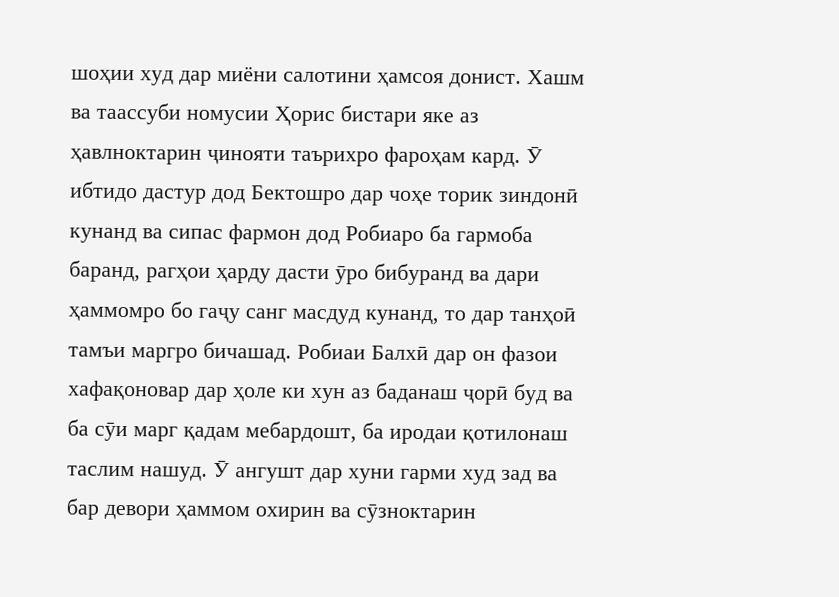шоҳии худ дар миёни салотини ҳамсоя донист. Хашм ва таассуби номусии Ҳорис бистари яке аз ҳавлноктарин ҷинояти таърихро фароҳам кард. Ӯ ибтидо дастур дод Бектошро дар чоҳе торик зиндонӣ кунанд ва сипас фармон дод Робиаро ба гармоба баранд, рагҳои ҳарду дасти ӯро бибуранд ва дари ҳаммомро бо гаҷу санг масдуд кунанд, то дар танҳоӣ тамъи маргро бичашад. Робиаи Балхӣ дар он фазои хафақоновар дар ҳоле ки хун аз баданаш ҷорӣ буд ва ба сӯи марг қадам мебардошт, ба иродаи қотилонаш таслим нашуд. Ӯ ангушт дар хуни гарми худ зад ва бар девори ҳаммом охирин ва сӯзноктарин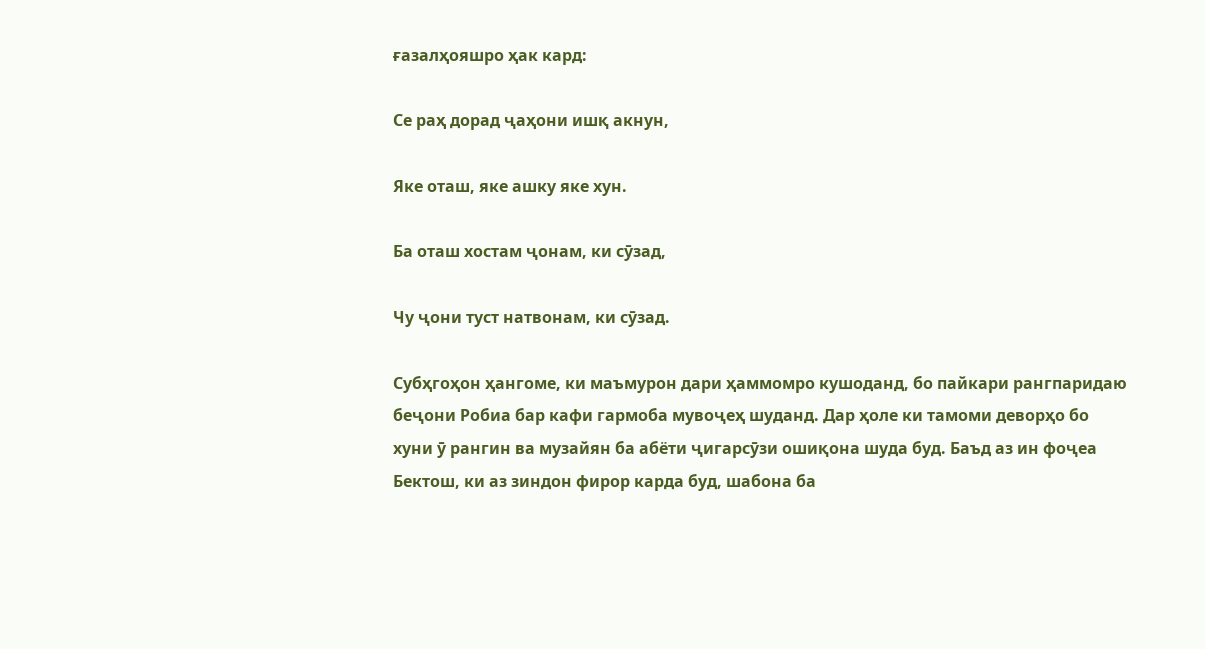ғазалҳояшро ҳак кард:

Се раҳ дорад ҷаҳони ишқ акнун,

Яке оташ, яке ашку яке хун.

Ба оташ хостам ҷонам, ки сӯзад,

Чу ҷони туст натвонам, ки сӯзад.

Субҳгоҳон ҳангоме, ки маъмурон дари ҳаммомро кушоданд, бо пайкари рангпаридаю беҷони Робиа бар кафи гармоба мувоҷеҳ шуданд. Дар ҳоле ки тамоми деворҳо бо хуни ӯ рангин ва музайян ба абёти ҷигарсӯзи ошиқона шуда буд. Баъд аз ин фоҷеа Бектош, ки аз зиндон фирор карда буд, шабона ба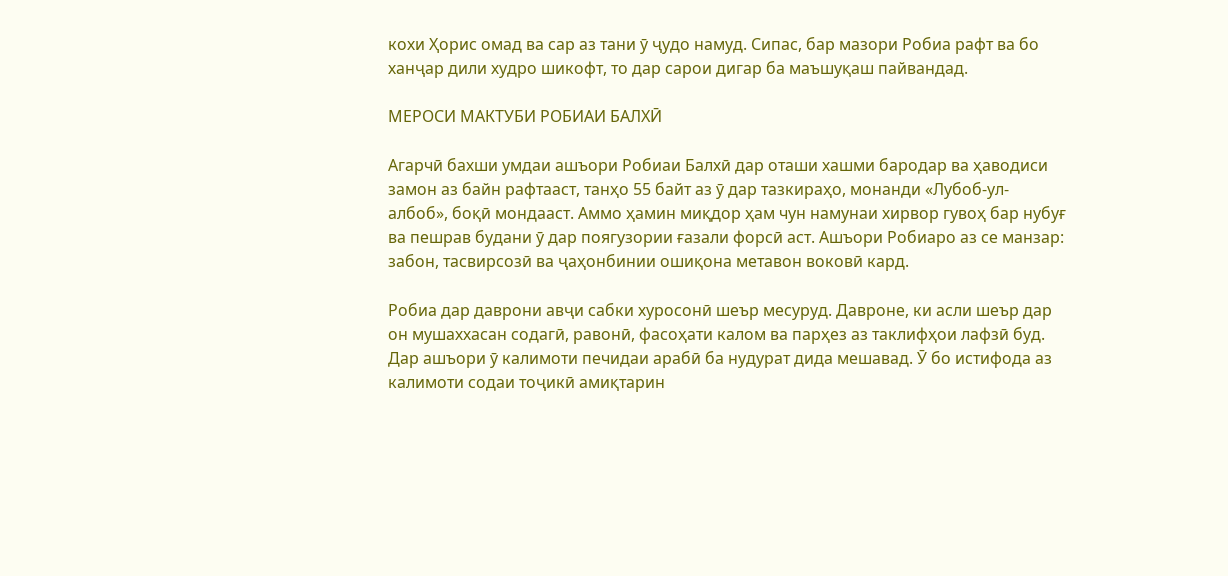кохи Ҳорис омад ва сар аз тани ӯ ҷудо намуд. Сипас, бар мазори Робиа рафт ва бо ханҷар дили худро шикофт, то дар сарои дигар ба маъшуқаш пайвандад.

МЕРОСИ МАКТУБИ РОБИАИ БАЛХӢ

Агарчӣ бахши умдаи ашъори Робиаи Балхӣ дар оташи хашми бародар ва ҳаводиси замон аз байн рафтааст, танҳо 55 байт аз ӯ дар тазкираҳо, монанди «Лубоб-ул-албоб», боқӣ мондааст. Аммо ҳамин миқдор ҳам чун намунаи хирвор гувоҳ бар нубуғ ва пешрав будани ӯ дар поягузории ғазали форсӣ аст. Ашъори Робиаро аз се манзар: забон, тасвирсозӣ ва ҷаҳонбинии ошиқона метавон воковӣ кард.

Робиа дар даврони авҷи сабки хуросонӣ шеър месуруд. Давроне, ки асли шеър дар он мушаххасан содагӣ, равонӣ, фасоҳати калом ва парҳез аз таклифҳои лафзӣ буд. Дар ашъори ӯ калимоти печидаи арабӣ ба нудурат дида мешавад. Ӯ бо истифода аз калимоти содаи тоҷикӣ амиқтарин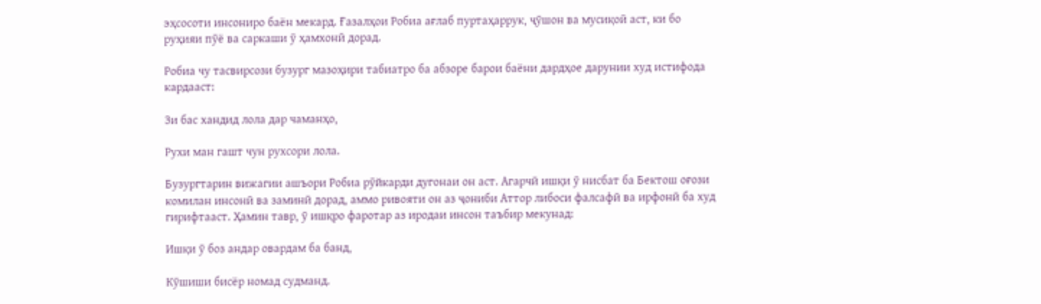эҳсосоти инсониро баён мекард. Ғазалҳои Робиа ағлаб пуртаҳаррук, ҷӯшон ва мусиқоӣ аст, ки бо руҳияи пӯё ва саркаши ӯ ҳамхонӣ дорад.

Робиа чу тасвирсози бузург мазоҳири табиатро ба абзоре барои баёни дардҳое дарунии худ истифода кардааст:

Зи бас хандид лола дар чаманҳо,

Рухи ман гашт чун рухсори лола.

Бузургтарин вижагии ашъори Робиа рӯйкарди дугонаи он аст. Агарчӣ ишқи ӯ нисбат ба Бектош оғози комилан инсонӣ ва заминӣ дорад, аммо ривояти он аз ҷониби Аттор либоси фалсафӣ ва ирфонӣ ба худ гирифтааст. Ҳамин тавр, ӯ ишқро фаротар аз иродаи инсон таъбир мекунад:

Ишқи ӯ боз андар овардам ба банд,

Кӯшиши бисёр номад судманд.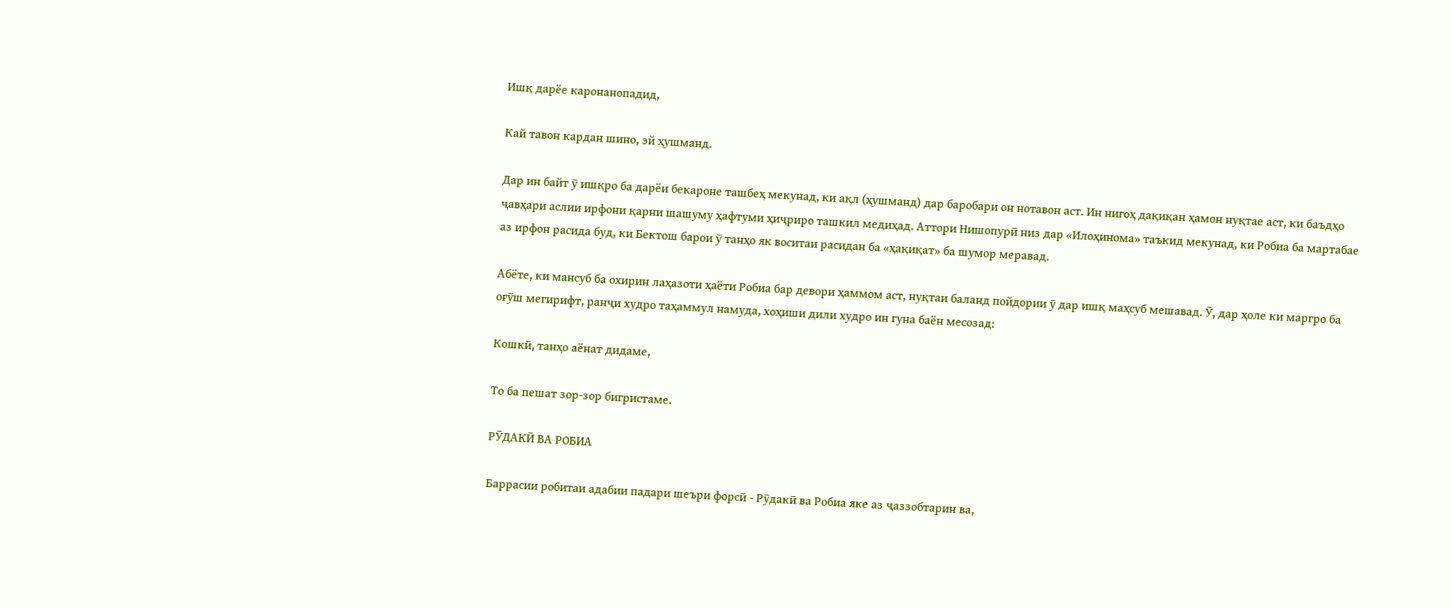Ишқ дарёе каронанопадид,

Кай тавон кардан шино, эй ҳушманд.

Дар ин байт ӯ ишқро ба дарёи бекароне ташбеҳ мекунад, ки ақл (ҳушманд) дар баробари он нотавон аст. Ин нигоҳ дақиқан ҳамон нуқтае аст, ки баъдҳо ҷавҳари аслии ирфони қарни шашуму ҳафтуми ҳиҷриро ташкил медиҳад. Аттори Нишопурӣ низ дар «Илоҳинома» таъкид мекунад, ки Робиа ба мартабае аз ирфон расида буд, ки Бектош барои ӯ танҳо як воситаи расидан ба «ҳақиқат» ба шумор меравад.

Абёте, ки мансуб ба охирин лаҳазоти ҳаёти Робиа бар девори ҳаммом аст, нуқтаи баланд пойдории ӯ дар ишқ маҳсуб мешавад. Ӯ, дар ҳоле ки маргро ба оғӯш мегирифт, ранҷи худро таҳаммул намуда, хоҳиши дили худро ин гуна баён месозад:

Кошкӣ, танҳо аёнат дидаме,

То ба пешат зор-зор бигристаме.

РӮДАКӢ ВА РОБИА

Баррасии робитаи адабии падари шеъри форсӣ - Рӯдакӣ ва Робиа яке аз ҷаззобтарин ва,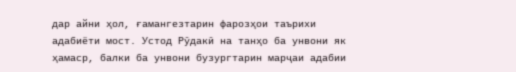дар айни ҳол, ғамангезтарин фарозҳои таърихи адабиёти мост. Устод Рӯдакӣ на танҳо ба унвони як ҳамаср, балки ба унвони бузургтарин марҷаи адабии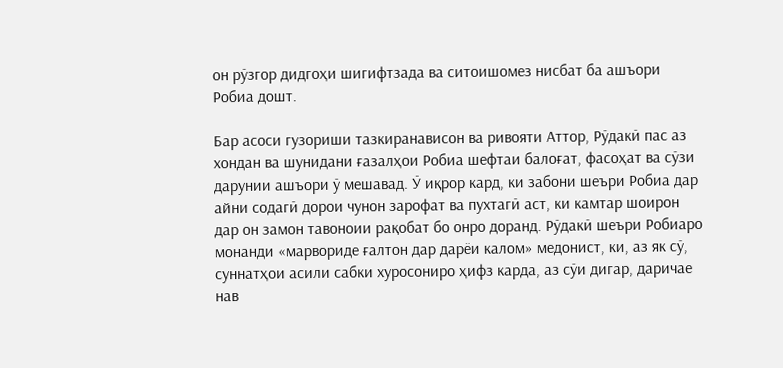он рӯзгор дидгоҳи шигифтзада ва ситоишомез нисбат ба ашъори Робиа дошт.

Бар асоси гузориши тазкиранависон ва ривояти Аттор, Рӯдакӣ пас аз хондан ва шунидани ғазалҳои Робиа шефтаи балоғат, фасоҳат ва сӯзи дарунии ашъори ӯ мешавад. Ӯ иқрор кард, ки забони шеъри Робиа дар айни содагӣ дорои чунон зарофат ва пухтагӣ аст, ки камтар шоирон дар он замон тавоноии рақобат бо онро доранд. Рӯдакӣ шеъри Робиаро монанди «марвориде ғалтон дар дарёи калом» медонист, ки, аз як сӯ, суннатҳои асили сабки хуросониро ҳифз карда, аз сӯи дигар, даричае нав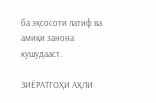ба эҳсосоти латиф ва амиқи занона кушудааст.

ЗИЁРАТГОҲИ АҲЛИ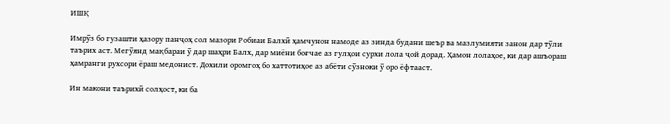ИШҚ

Имрӯз бо гузашти ҳазору панҷоҳ сол мазори Робиаи Балхӣ ҳамчунон намоде аз зинда будани шеър ва мазлумияти занон дар тӯли таърих аст. Мегӯянд мақбараи ӯ дар шаҳри Балх, дар миёни боғчае аз гулҳои сурхи лола ҷой дорад. Ҳамон лолаҳое, ки дар ашъораш ҳамранги рухсори ёраш медонист. Дохили оромгоҳ бо хаттотиҳое аз абёти сӯзноки ӯ оро ёфтааст.

Ин макони таърихӣ солҳост, ки ба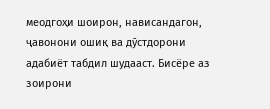меодгоҳи шоирон, нависандагон, ҷавонони ошиқ ва дӯстдорони адабиёт табдил шудааст. Бисёре аз зоирони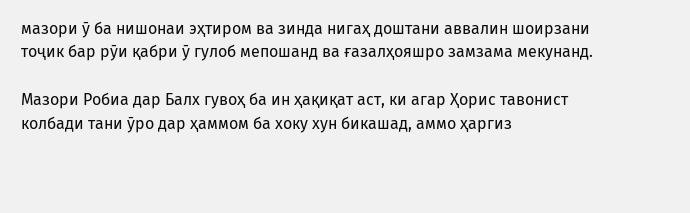мазори ӯ ба нишонаи эҳтиром ва зинда нигаҳ доштани аввалин шоирзани тоҷик бар рӯи қабри ӯ гулоб мепошанд ва ғазалҳояшро замзама мекунанд.

Мазори Робиа дар Балх гувоҳ ба ин ҳақиқат аст, ки агар Ҳорис тавонист колбади тани ӯро дар ҳаммом ба хоку хун бикашад, аммо ҳаргиз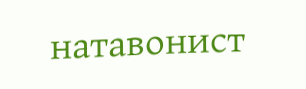натавонист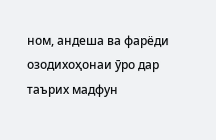ном, андеша ва фарёди озодихоҳонаи ӯро дар таърих мадфун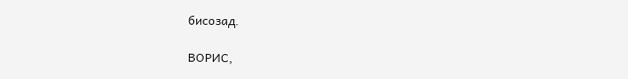бисозад.

ВОРИС,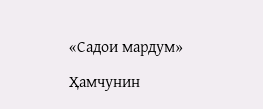«Садои мардум»

Ҳамчунин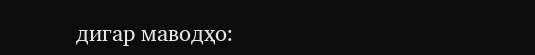дигар маводҳо: